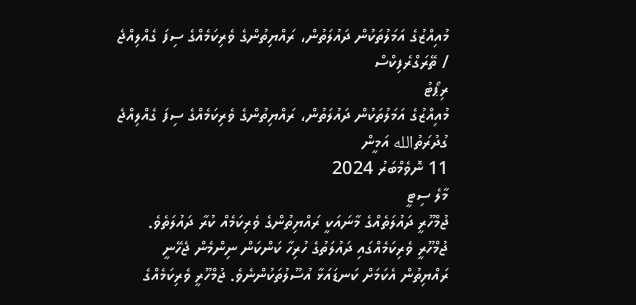މުއިއްޒުގެ އަމަލުތަކުން ދައުލަތުން، ރައްޔިތުންގެ ވެރިކަމެއްގެ ސިފަ ގެއްލިއްޖެ / ތޭރަގްރެފިކްސް
ރިޕޯޓު
މުއިއްޒުގެ އަމަލުތަކުން ދައުލަތުން، ރައްޔިތުންގެ ވެރިކަމެއްގެ ސިފަ ގެއްލިއްޖެ
ގުދުރަތުالله އަމީން
11 ނޮވެމްބަރު 2024
މާލެ ސިޓީ
ޖުމްހޫރީ ދައުލަތެއްގެ މާނައަކީ ރައްޔިތުންގެ ވެރިކަމެއް ކުރާ ދައުލަތެވެ. ޖުމްހޫރީ ވެރިކަމެއްގައި ދައުލަތުގެ ހުރިހާ ކަންކަން ނިންމެން ޖެހޭނީ ރައްޔިތުން އެކަމަށް ކަނޑައަޅާ އުސޫލުތަކުންނެވެ. ޖުމްހޫރީ ވެރިކަމެއްގެ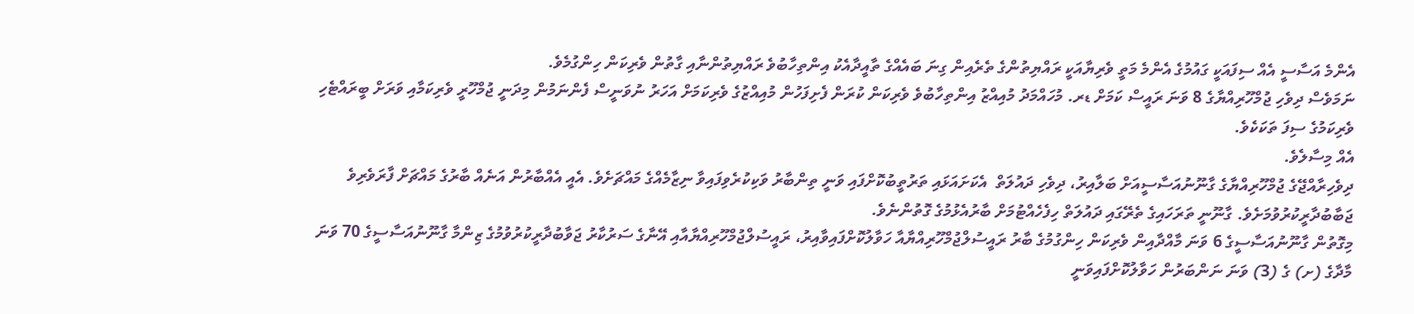އެންމެ އަސާސީ އެއް ސިފައަކީ ގައުމުގެ އެންމެ މަތީ ވެރިޔާއަކީ ރައްޔިތުންގެ ތެރެއިން ގިނަ ބައެއްގެ ތާއީދާއެކު އިންތިހާބުވެ ރައްޔިތުންނާއި ގާތުން ވެރިކަން ހިންގުމެވެ.
ނަމަވެސް ދިވެހި ޖުމްހޫރިއްޔާގެ 8 ވަނަ ރައީސް ކަމަށް ޑރ. މުހައްމަދު މުއިއްޒު އިންތިހާބުވެ ވެރިކަން ކުރަން ފެށިފަހުން މުއިއްޒުގެ ވެރިކަމަށް އަހަރު ނުވަނީސް ފެންނަމުން މިދަނީ ޖުމްހޫރީ ވެރިކަމާއި ވަރަށް ބީރައްޓެހި ވެރިކަމުގެ ސިފަ ތަކަކެވެ.
އެއް މިސާލެވެ.
ދިވެހިރާއްޖޭގެ ޖުމްހޫރިއްޔާގެ ގާނޫނުއަސާސީއަށް ބަލާއިރު، ދިވެހި ދައުލަތް  އެކަށައަޅައި ތަރުތީބުކޮށްފައި ވަނީ ތިންބާރު ވަކިކުރެވިފައިވާ ނިޒާމެއްގެ މައްޗަށެވެ. އެއީ އެއްބާރުން އަނެއް ބާރުގެ މައްޗަށް ފާރަވެރިވެ ޖަބާބުދާރީކުރުވުމަށެވެ. ގާނޫނީ ތަރަހައިގެ ތެރޭގައި ދައުލަތް ހިފެހެއްޓުމަށް ބާރުއެޅުމުގެ ގޮތުންނެވެ.
މިގޮތުން ގާނޫނުއަސާސީގެ 6 ވަނަ މާއްދާއިން ވެރިކަން ހިންގުމުގެ ބާރު ރައީސުލްޖުމްހޫރިއްޔާއާ ހަވާލުކޮށްފައިވާއިރު، ރައީސުލްޖުމްހޫރިއްޔާއާއި އޭނާގެ ސަރުކާރު ޖަވާބުދާރީކުރުވުމުގެ ޒިންމާ ގާނޫނުއަސާސީގެ 70 ވަނަ މާދާގެ (ށ) ގެ (3) ވަނަ ނަންބަރުން ހަވާލުކޮށްފައިވަނީ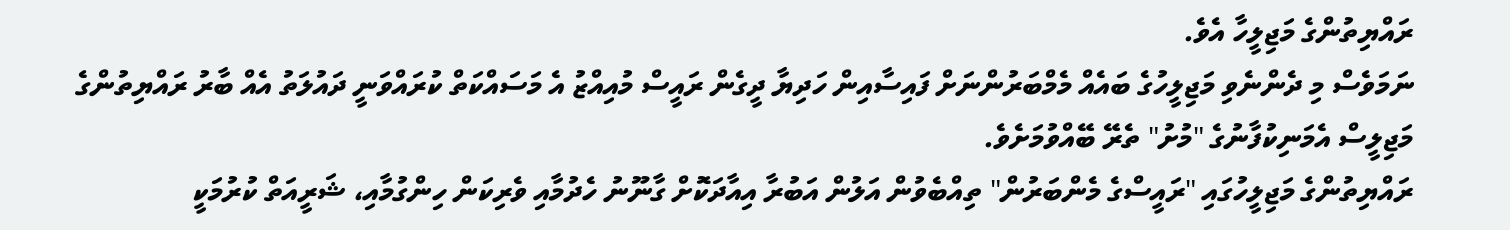ރައްޔިތުންގެ މަޖިލީހާ އެވެ.
ނަމަވެސް މި ދެންނެވި މަޖިލީހުގެ ބައެއް މެމްބަރުންނަށް ފައިސާއިން ހަދިޔާ ދީގެން ރައީސް މުއިއްޒު އެ މަސައްކަތް ކުރައްވަނީ ދައުލަތު އެއް ބާރު ރައްޔިތުންގެ މަޖިލީސް އެމަނިކުފާނުގެ "މުށު" ތެރޭ ބޭއްވުމަށެވެ.
ރައްޔިތުންގެ މަޖިލީހުގައި "ރައީސްގެ މެންބަރުން" ތިއްބެވުން އަލުން އަބުރާ އިއާދަކޮށް ގާނޫނު ހެދުމާއި ވެރިކަން ހިންގުމާއި، ޝަރީއަތް ކުރުމަކީ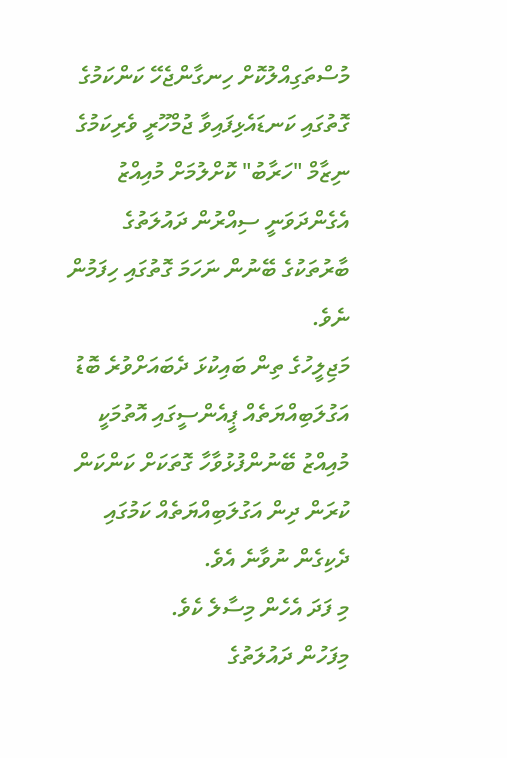މުސްތަގިއްލުކޮށް ހިނގާންޖެހޭ ކަންކަމުގެ ގޮތުގައި ކަނޑައެޅިފައިވާ ޖުމްހޫރީ ވެރިކަމުގެ ނިޒާމް "ހަރާބު" ކޮށްލުމަށް މުއިއްޒު އެގެންދަވަނީ ސިއްރުން ދައުލަތުގެ ބާރުތަކުގެ ބޭނުން ނަހަމަ ގޮތުގައި ހިފަމުން ނެވެ.
މަޖިލީހުގެ ތިން ބައިކުޅަ ދެބައަށްވުރެ ބޮޑު އަގުލަބިއްޔަތެއް ޕީއެންސީގައި އޮތުމަކީ މުއިއްޒު ބޭނުންފުޅުވާހާ ގޮތަކަށް ކަންކަން ކުރަން ދިން އަގުލަބިއްޔަތެއް ކަމުގައި ދެކިގެން ނުވާނެ އެވެ.
މި ފަދަ އެހެން މިސާލެ ކެވެ.
މިފަހުން ދައުލަތުގެ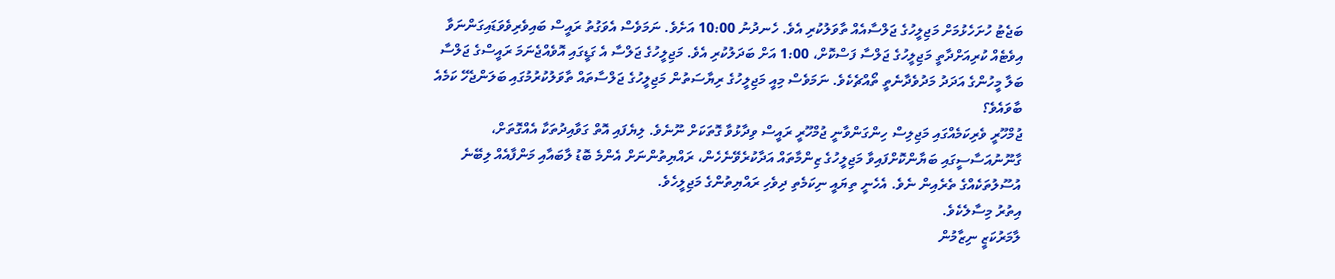ބަޖެޓު ހުށަހެޅުމަށް މަޖިލީހުގެ ޖަލްސާއެއް ތާވަލުކުރި އެވެ. ހެނދުނު 10:00 އަށެވެ. ނަމަވެސް އެވަގުތު ރައީސް ބައިވެރިވެވަޑައިގަންނަވާ އިވެޓެއް ކުރިއަށްދާތީ މަޖިލީހުގެ ޖަލްސާ ފަސްކޮށް، 1:00 އަށް ބަދަލުކުރި އެވެ. މަޖިލީހުގެ ޖަލްސާ އެ ގަޑީގައި އޮވެއްޖެނަމަ ރައީސްގެ ޖަލްސާ ބަލާ މީހުންގެ އަދަދު މަދުވެދާނެތީ ތޯއްޗެކެވެ. ނަމަވެސް މިއީ މަޖިލީހުގެ ރިޔާސަތުން މަޖިލީހުގެ ޖަލްސާތައް ތާވަލުކުރުމުގައި ބަލަންޖެހޭ ކަމެއެ ބާވައެވެ؟
ޖުމްހޫރީ ވެރިކަމެއްގައި މަޖިލިސް ހިންގަންވާނީ ޖުމްހޫރީ ރައީސް ވިދާޅުވާ ގޮތަކަށް ނޫނެވެ. ލިޔެފައި އޮތް ގަވާއިދުތަކާ އެއްގޮތަށް، ގާނޫނުއަސާސީގައި ބަޔާންކޮށްފައިވާ މަޖިލީހުގެ ޒިންމާތައް އަދާކުރެވޭނެހެން، ރައްޔިތުންނަށް އެންމެ ބޮޑު ލާބައާއި މަންފާއެއް ލިބޭނެ އުސޫލުތަކެއްގެ ތެރެއިން ނެވެ. އެހެނީ ތިޔައީ ނިކަމެތި ދިވެހި ރައްޔިތުންގެ މަޖިލީހެވެ.
އިތުރު މިސާލެކެވެ.
ލާމަރުކަޒީ ނިޒާމުން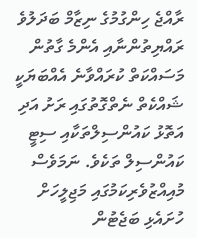ރާއްޖެ ހިންގުމުގެ ނިޒާމް ބަދަލުވެ ރައްޔިތުންނާއި އެންމެ ގާތުން މަސައްކަތް ކުރައްވާނެ އެއްބަޔަކީ ޝައްކެތް ނެތްގޮތުގައި ރަށު އަދި އަތޮޅު ކައުންސިލްތަކާއި ސިޓީ ކައުންސިލް ތަކެވެ. ނަމަވެސް މުއިއްޒުވެރިކަމުގައި މަޖިލީހަށް ހުށައެޅި ބަޖެޓުން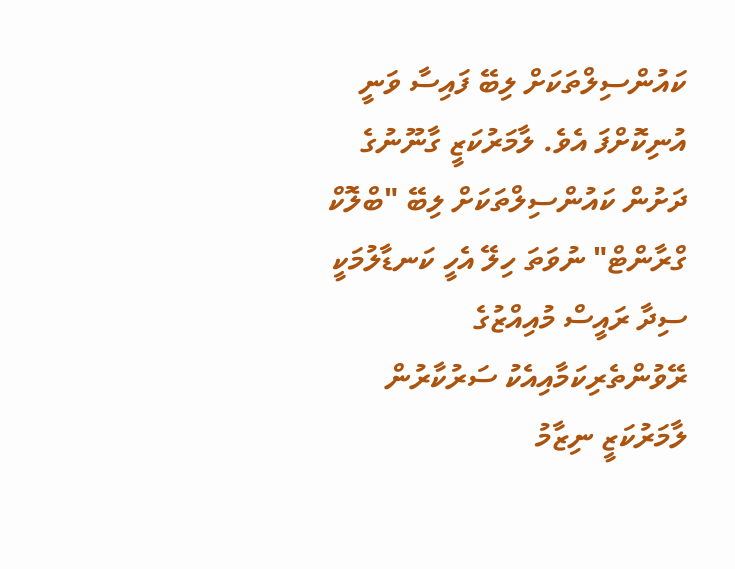ކައުންސިލްތަކަށް ލިބޭ ފައިސާ ވަނީ އުނިކޮށްފަ އެވެ. ލާމަރުކަޒީ ގާނޫނުގެ ދަށުން ކައުންސިލްތަކަށް ލިބޭ "ބްލޮކް ގްރާންޓް" ނުވަތަ ހިލޭ އެހީ ކަނޑާލުމަކީ ސިދާ ރައީސް މުއިއްޒުގެ ރޭވުންތެރިކަމާއިއެކު ސަރުކާރުން ލާމަރުކަޒީ ނިޒާމު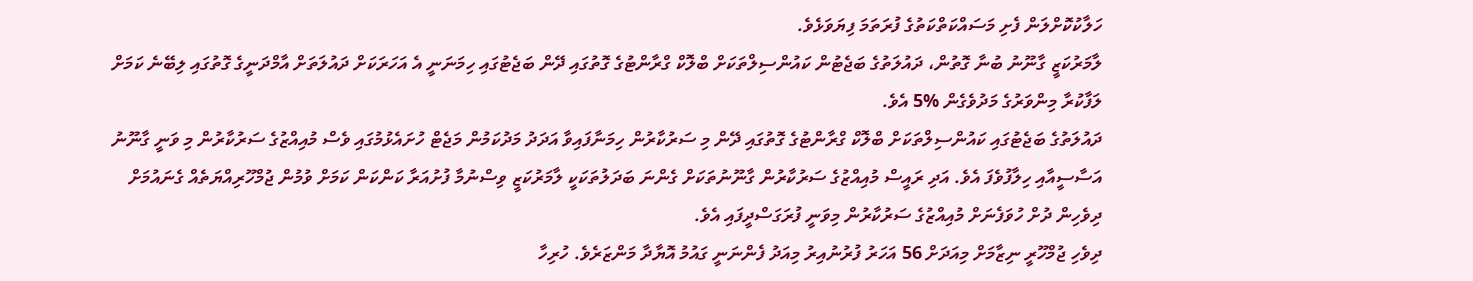ހަލާކުކޮށްލަން ފެށި މަސައްކަތްކަތުގެ ފުރަތަމަ ފިޔަވަޅެވެ.
ލާމަރުކަޒީ ގާނޫނު ބުނާ ގޮތުން، ދައުލަތުގެ ބަޖެޓުން ކައުންސިލްތަކަށް ބްލޮކް ގްރާންޓުގެ ގޮތުގައި ދޭން ބަޖެޓުގައި ހިމަނަނީ އެ އަހަރަކަށް ދައުލަތަށް އާމްދަނީގެ ގޮތުގައި ލިބޭނެ ކަމަށް ލަފާކުރާ މިންވަރުގެ މަދުވެގެން %5 އެވެ.
ދައުލަތުގެ ބަޖެޓުގައި ކައުންސިލްތަކަށް ބްލޮކް ގްރާންޓުގެ ގޮތުގައި ދޭން މި ސަރުކާރުން ހިމަނާފައިވާ އަދަދު މަދުކަމުން މަޖެޓް ހުށައެޅުމުގައި ވެސް މުއިއްޒުގެ ސަރުކާރުން މި ވަނީ ގާނޫނު އަސާސީއާއި ހިލާފުވެފަ އެވެ. އަދި ރައީސް މުއިއްޒުގެ ސަރުކާރުން ގާނޫނުތަކަށް ގެންނަ ބަދަލުތަކަކީ ލާމަރުކަޒީ ވިސްނުމާ ފުށުއަރާ ކަންކަން ކަމަށް ވުމުން ޖުމްހޫރިއްޔަތެއް ގެނައުމަށް ދިވެހިން ދުށް ހުވަފެނަށް މުއިއްޒުގެ ސަރުކާރުން މިވަނީ ފުރަގަސްދީފައި އެވެ.
ދިވެހި ޖުމްހޫރީ ނިޒާމަށް މިއަދަށް 56 އަހަރު ފުރުނުއިރު މިއަދު ފެންނަނީ ގައުމު އޮޔާދާ މަންޒަރެވެ. ހުރިހާ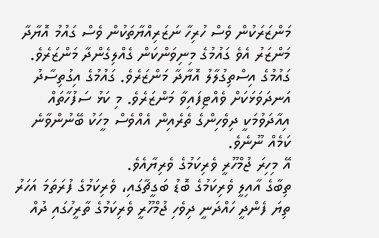މަންޒަރަކުން ވެސް ހުރިހާ ނަޒަރިއްޔާތަކުން ވެސް ގައުމު އޮޔާދާ މަންޒަރު އެވެ ގައުމުގެ މިނިވަންކަން ގެއްލިގެންދާ މަންޒަރެވެ. ގައުމުގެ އިސްތިގުލާލު އޮޔާދާ މަންޒަރެވެ. ގައުމުގެ އިގުތިސާދު އަނދަވަޅަކަށް ވެއްޓިފައިވާ މަންޒަރެވެ. މި ކަޅު ސަފުހާތައް އިއާދަވުމަކީ ދިވެހިންގެ ތެރެއިން އެއްވެސް މީހަކު ބޭނުންވާނެ ކަމެއް ނޫނެވެ.
އޭ މިހިރަ ޖުމްހޫރީ ވެރިކަމުގެ ވެރިޔާއެވެ.
ތިބާގެ އާއިލީ ވެރިކަމުގެ ބޮޑު ބަގީޗާގައި، ވެރިކަމުގެ ފުރަތަމަ އަހަރު ތިޔަ ފެންދީ ހައްދަނީ ދިވެހި ޖުމްހޫރީ ވެރިކަމުގެ ތާރީހުގައި ދުއް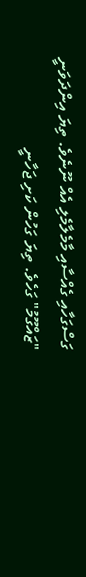ގަސްގަހާއި ގެއްސާއި މާމެލާމެލި އެއް ނޫނެވެ. ތިޔަ އިންދަވަނީ "ޒައްގޫމު" ގަހެވެ. ތިޔަ ގަހުން ކަށި ޖަހާނީ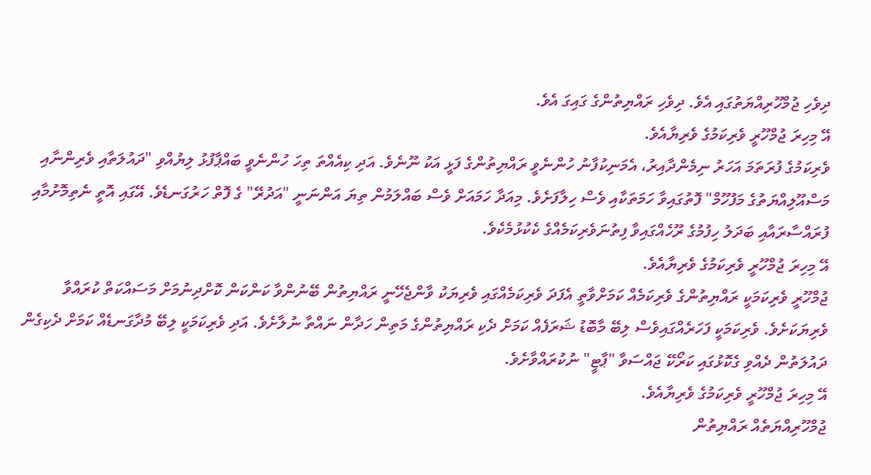ދިވެހި ޖުމްހޫރިއްޔަތުގައި އެވެ. ދިވެހި ރައްޔިތުންގެ ގައިގަ އެވެ.
އޭ މިހިރަ ޖުމްހޫރީ ވެރިކަމުގެ ވެރިޔާއެވެ.
ވެރިކަމުގެ ފުރަތަމަ އަހަރު ނިމެންދާއިރު، އެމަނިކުފާނު ހުންނެވީ ރައްޔިތުންގެ ފަޅީ އަކު ނޫނެވެ. އަދި ކިއެއްތަ ތިހަ ހުންނެވީ ބައްޕާފުޅު ލިޔުއްވި "ދައުލަތާއި ވެރިންނާއި މަސްއޫލިއްޔަތުގެ މަފުހޫމް" ފޮތުގައިވާ ހަމަތަކާއި ވެސް ހިލާފަށެވެ. މިއަދާ ހަމައަށް ވެސް ބައްލަމުން ތިޔަ އަންނަނީ "އަދުރޭ" ގެ ފޮތް ހަރުގަނޑެވެ. އޭގައި އޮތީ ނެތިމޮށުމާއި ފުރައްސާރައާއި ބަދަލު ހިފުމުގެ ރޫހެއްގައިވާ ފިތުނަވެރިކަމެއްގެ ކެކުޅުމެކެވެ.
އޭ މިހިރަ ޖުމްހޫރީ ވެރިކަމުގެ ވެރިޔާއެވެ.
ޖުމްހޫރީ ވެރިކަމަކީ ރައްޔިތުންގެ ވެރިކަމެއް ކަމަށްވާތީ އެފަދަ ވެރިކަމެއްގައި ވެރިޔަކު ވާންޖެހޭނީ ރައްޔިތުން ބޭނުންވާ ކަންކަން ކޮށްދިނުމަށް މަސައްކަތް ކުރައްވާ ވެރިޔަކަށެވެ. ވެރިކަމަކީ ފަހަރެއްގައިވެސް ލިބޭ މާބޮޑު ޝަރަފެއް ކަމަށް ދެކި ރައްޔިތުންގެ މަތިން ހަދާން ނައްތާ ނުލާށެވެ. އަދި ވެރިކަމަކީ ލިބޭ މުދާގަނޑެއް ކަމަށް ދެކިގެން ދައުލަތުން ދެއްވި ގެކޮޅުގައި ކަރޯކޭ ޖައްސަވާ "ޕާޓީ" ނުކުރައްވާށެވެ.
އޭ މިހިރަ ޖުމްހޫރީ ވެރިކަމުގެ ވެރިޔާއެވެ.
ޖުމްހޫރިއްޔަތެއް ރައްޔިތުން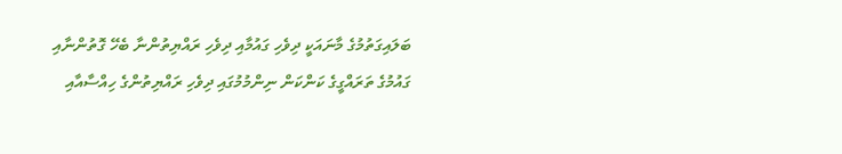ބަލައިގަތުމުގެ މާނައަކީ ދިވެހި ގައުމާއި ދިވެހި ރައްޔިތުންނާ ބެހޭ ގޮތުންނާއި ގައުމުގެ ތަރައްގީގެ ކަންކަން ނިންމުމުގައި ދިވެހި ރައްޔިތުންގެ ހިއްސާއާއި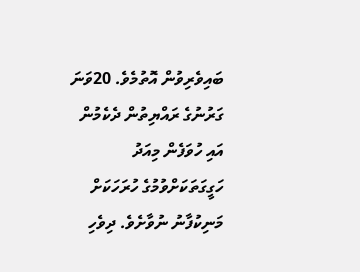ބައިވެރިވުން އޮތުމެވެ. 20ވަނަ ގަރުނުގެ ރައްޔިތުން ދެކެމުން އައި ހުވަފެން މިއަދު ހަގީގަތަކަށްވުމުގެ ހުރަހަކަށް މަނިކުފާނު ނުވާށެވެ. ދިވެހި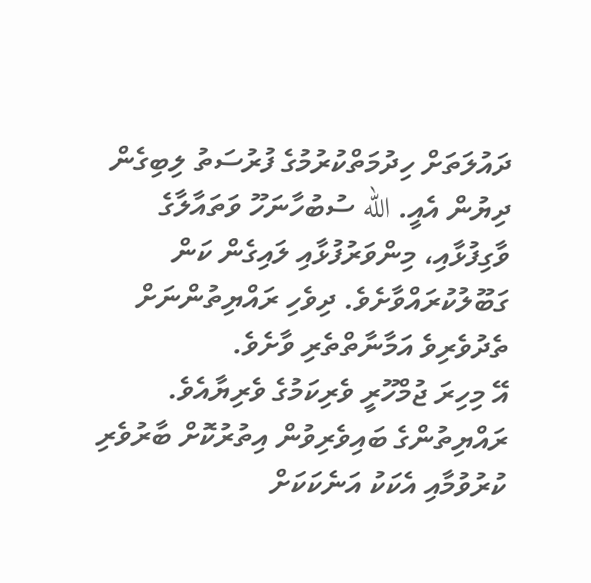ދައުލަތަށް ހިދުމަތްކުރުމުގެ ފުރުސަތު ލިބިގެން ދިޔުން އެއީ. الله ސުބުހާނަހޫ ވަތައާލާގެ ވާގިފުޅާއި، މިންވަރުފުޅާއި ލައިގެން ކަން ގަބޫލުކުރައްވާށެވެ. ދިވެހި ރައްޔިތުންނަށް ތެދުވެރިވެ އަމާނާތްތެރި ވާށެވެ.
އޭ މިހިރަ ޖުމްހޫރީ ވެރިކަމުގެ ވެރިޔާއެވެ.
ރައްޔިތުންގެ ބައިވެރިވުން އިތުރުކޮށް ބާރުވެރި ކުރުވުމާއި އެކަކު އަނެކަކަށް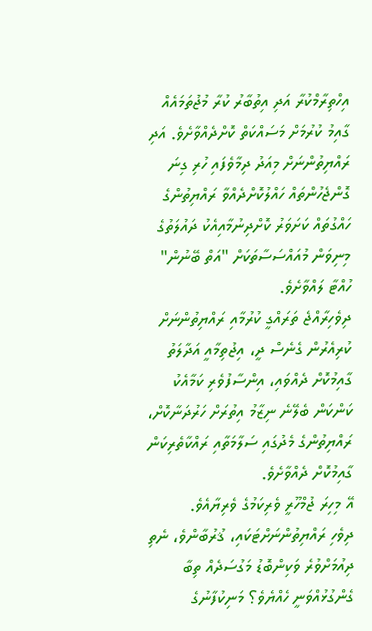އިހްތިރާމްކުރާ އަދި އިތުބާރު ކުރާ މުޖުތަމައެއް ގާއިމު ކުރުމަށް މަސައްކަތް ކޮށްދެއްވާށެވެ. އަދި ރައްޔިތުންނަށް މިއަދު ދިމާވެފައި ހުރި ގިނަ ގޮންޖެހުންތައް ހައްލުކޮށްދެއްވާ ރައްޔިތުންގެ ހައްގުތައް ކަށަވަރު ކޮށްދިނުމާއިއެކު ދައުލަތުގެ މިނިވަން މުއައްސަސާތަކަށް "އަތް ބޭނުން" ހުއްޓާ ލައްވާށެވެ.
ދިވެހިރާއްޖެ ތަރައްގީ ކުރުމާއި ރައްޔިތުންނަށް ކުރިއެރުން ގެނެސް ދީ، އިޖުތިމާއީ އަދާލަތު ގާއިމުކޮށް ދެއްވައި، އިންސާފުވެރި ކަމާއެކު ކަންކަން ބެލޭނެ ނިޒާމު އިތުރަށް ހަރުދަނާކޮށް، ރައްޔިތުންގެ މެދުގައި ސަލާމަތާއި ރައްކާތެރިކަން ގާއިމުކޮށް ދެއްވާށެވެ.
އޭ މިހިރަ ޖުމްހޫރީ ވެރިކަމުގެ ވެރިޔާއެވެ.
ދިވެހި ރައްޔިތުންނަށްޓަކައި، ޤުރުބާންވެ، ނެތި ދިއުމަށްވުރެ ވަކިންބޮޑު މަގުސަދެއް ތިބާ ގެންގުޅުއްވަނީ ހެއްޔެވެ؟ މަނިކުފާނުގެ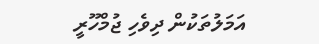އަމަލުތަކުން ދިވެހި ޖުމްހޫރީ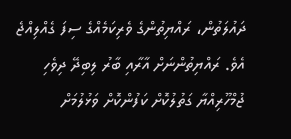ދައުލަތުން، ރައްޔިތުންގެ ވެރިކަމެއްގެ ސިފަ ގެއްލިއްޖެ އެވެ. ރައްޔިތުންނަށް އާރާއި ބާރު ލިބިދޭ ދިވެހި ޖުމްހޫރިއްޔާ ގަތުލުކޮށް ކަފުންކޮށް ވަޅުލުމަށް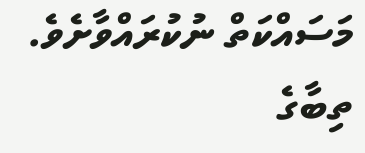މަސައްކަތް ނުކުރައްވާށެވެ. ތިބާގެ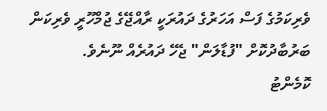ވެރިކަމުގެ ފަސް އަހަރުގެ ދައުރަކީ ރާއްޖޭގެ ޖުމްހޫރީ ވެރިކަން ބަރުބާދުކޮށް "ފުޑާލަން" ޖެހޭ ދައުރެއް ނޫނެވެ.
ކޮމެންޓު